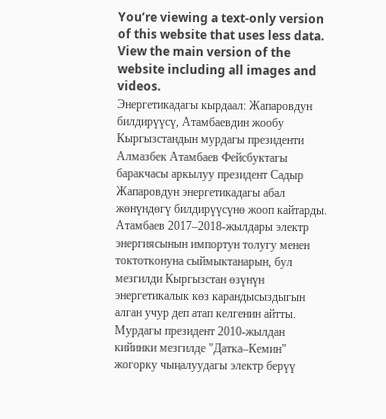You’re viewing a text-only version of this website that uses less data. View the main version of the website including all images and videos.
Энергетикадагы кырдаал: Жапаровдун билдирүүсү, Атамбаевдин жообу
Кыргызстандын мурдагы президенти Алмазбек Атамбаев Фейсбуктагы баракчасы аркылуу президент Садыр Жапаровдун энергетикадагы абал жөнүндөгү билдирүүсүнө жооп кайтарды.
Атамбаев 2017–2018-жылдары электр энергиясынын импортун толугу менен токтотконуна сыймыктанарын, бул мезгилди Кыргызстан өзүнүн энергетикалык көз карандысыздыгын алган учур деп атап келгенин айтты.
Мурдагы президент 2010-жылдан кийинки мезгилде "Датка–Кемин" жогорку чыңалуудагы электр берүү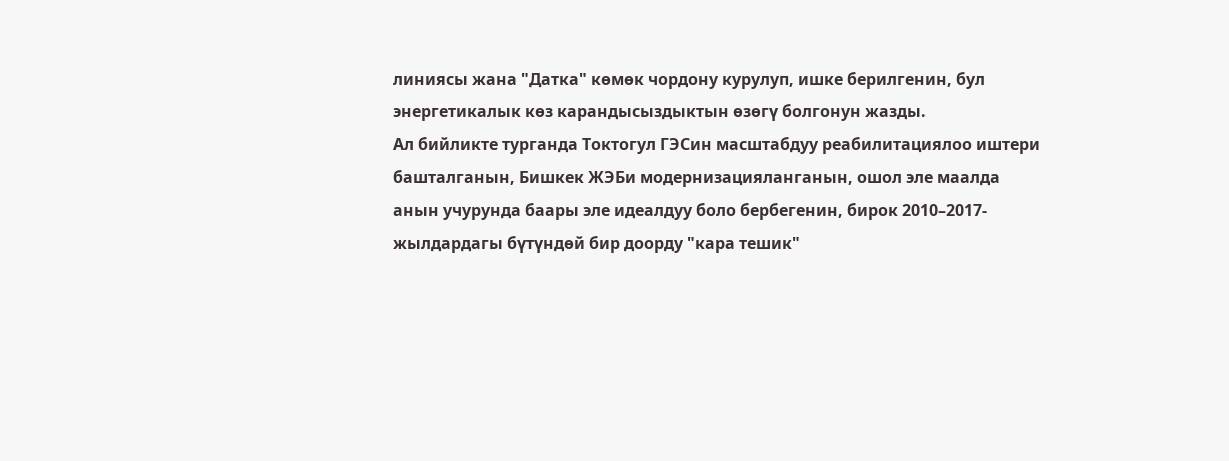линиясы жана "Датка" көмөк чордону курулуп, ишке берилгенин, бул энергетикалык көз карандысыздыктын өзөгү болгонун жазды.
Ал бийликте турганда Токтогул ГЭСин масштабдуу реабилитациялоо иштери башталганын, Бишкек ЖЭБи модернизацияланганын, ошол эле маалда анын учурунда баары эле идеалдуу боло бербегенин, бирок 2010–2017-жылдардагы бүтүндөй бир доорду "кара тешик"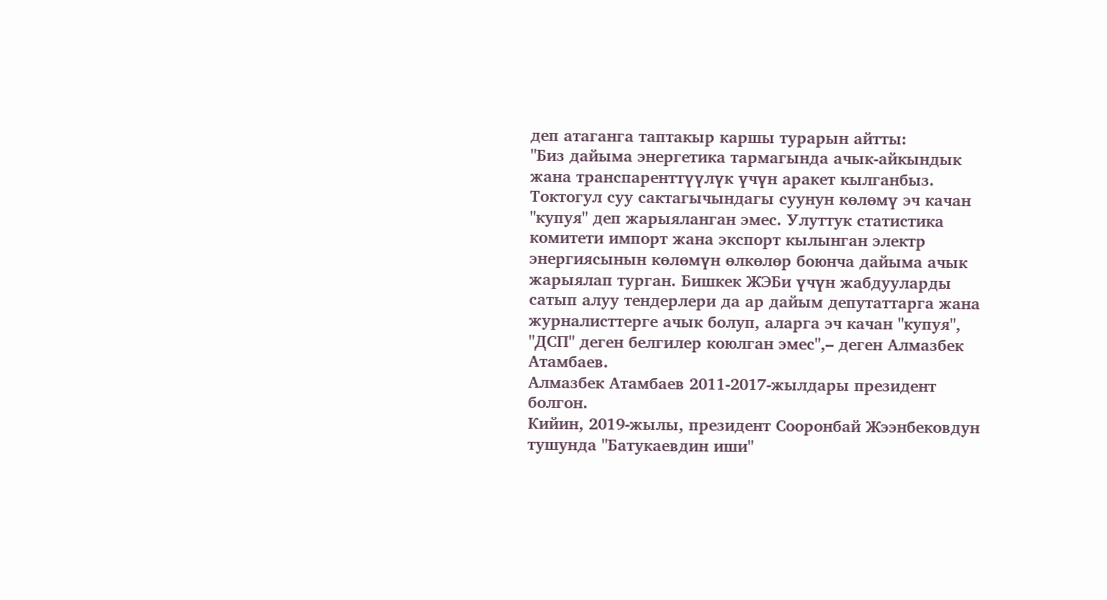деп атаганга таптакыр каршы турарын айтты:
"Биз дайыма энергетика тармагында ачык-айкындык жана транспаренттүүлүк үчүн аракет кылганбыз. Токтогул суу сактагычындагы суунун көлөмү эч качан "купуя" деп жарыяланган эмес. Улуттук статистика комитети импорт жана экспорт кылынган электр энергиясынын көлөмүн өлкөлөр боюнча дайыма ачык жарыялап турган. Бишкек ЖЭБи үчүн жабдууларды сатып алуу тендерлери да ар дайым депутаттарга жана журналисттерге ачык болуп, аларга эч качан "купуя", "ДСП" деген белгилер коюлган эмес",– деген Алмазбек Атамбаев.
Алмазбек Атамбаев 2011-2017-жылдары президент болгон.
Кийин, 2019-жылы, президент Сооронбай Жээнбековдун тушунда "Батукаевдин иши"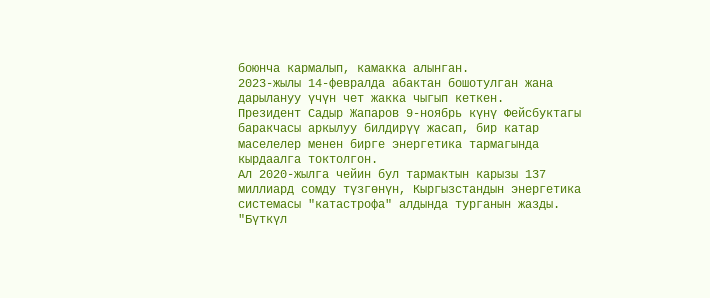боюнча кармалып, камакка алынган.
2023-жылы 14-февралда абактан бошотулган жана дарылануу үчүн чет жакка чыгып кеткен.
Президент Садыр Жапаров 9-ноябрь күнү Фейсбуктагы баракчасы аркылуу билдирүү жасап, бир катар маселелер менен бирге энергетика тармагында кырдаалга токтолгон.
Ал 2020-жылга чейин бул тармактын карызы 137 миллиард сомду түзгөнүн, Кыргызстандын энергетика системасы "катастрофа" алдында турганын жазды.
"Бүткүл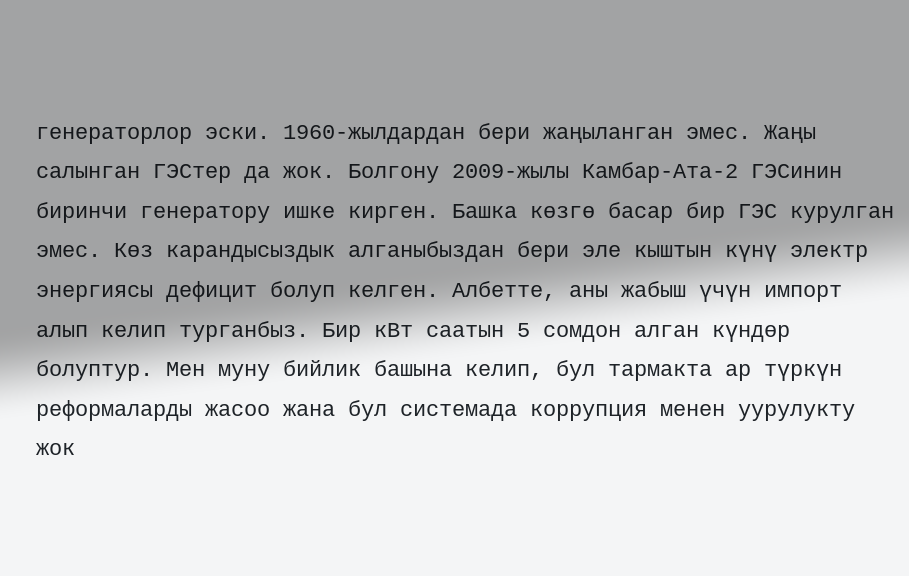генераторлор эски. 1960-жылдардан бери жаңыланган эмес. Жаңы салынган ГЭСтер да жок. Болгону 2009-жылы Камбар-Ата-2 ГЭСинин биринчи генератору ишке кирген. Башка көзгө басар бир ГЭС курулган эмес. Көз карандысыздык алганыбыздан бери эле кыштын күнү электр энергиясы дефицит болуп келген. Албетте, аны жабыш үчүн импорт алып келип турганбыз. Бир кВт саатын 5 сомдон алган күндөр болуптур. Мен муну бийлик башына келип, бул тармакта ар түркүн реформаларды жасоо жана бул системада коррупция менен уурулукту жок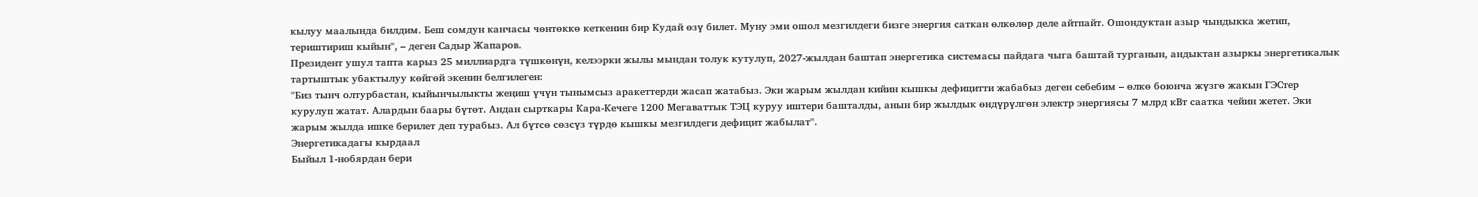кылуу маалында билдим. Беш сомдун канчасы чөнтөккө кеткенин бир Кудай өзү билет. Муну эми ошол мезгилдеги бизге энергия саткан өлкөлөр деле айтпайт. Ошондуктан азыр чындыкка жетип, териштириш кыйын", – деген Садыр Жапаров.
Президент ушул тапта карыз 25 миллиардга түшкөнүн, келээрки жылы мындан толук кутулуп, 2027-жылдан баштап энергетика системасы пайдага чыга баштай турганын, андыктан азыркы энергетикалык тартыштык убактылуу көйгөй экенин белгилеген:
"Биз тынч олтурбастан, кыйынчылыкты жеңиш үчүн тынымсыз аракеттерди жасап жатабыз. Эки жарым жылдан кийин кышкы дефицитти жабабыз деген себебим – өлкө боюнча жүзгө жакын ГЭСтер курулуп жатат. Алардын баары бүтөт. Андан сырткары Кара-Кечеге 1200 Мегаваттык ТЭЦ куруу иштери башталды, анын бир жылдык өндүрүлгөн электр энергиясы 7 млрд кВт саатка чейин жетет. Эки жарым жылда ишке берилет деп турабыз. Ал бүтсө сөзсүз түрдө кышкы мезгилдеги дефицит жабылат".
Энергетикадагы кырдаал
Быйыл 1-нобярдан бери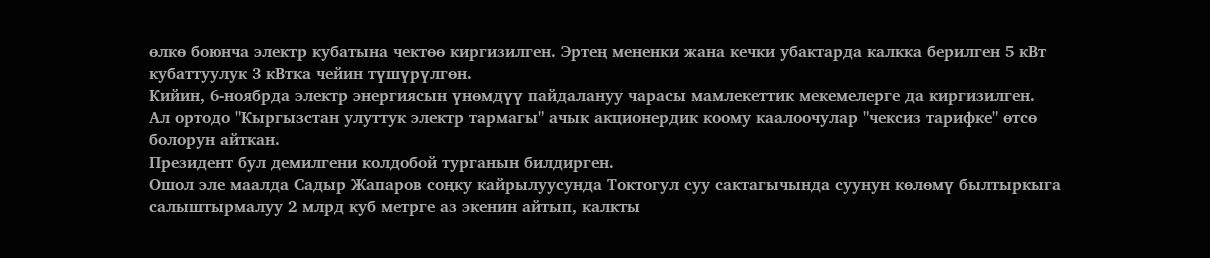өлкө боюнча электр кубатына чектөө киргизилген. Эртең мененки жана кечки убактарда калкка берилген 5 кВт кубаттуулук 3 кВтка чейин түшүрүлгөн.
Кийин, 6-ноябрда электр энергиясын үнөмдүү пайдалануу чарасы мамлекеттик мекемелерге да киргизилген.
Ал ортодо "Кыргызстан улуттук электр тармагы" ачык акционердик коому каалоочулар "чексиз тарифке" өтсө болорун айткан.
Президент бул демилгени колдобой турганын билдирген.
Ошол эле маалда Садыр Жапаров соңку кайрылуусунда Токтогул суу сактагычында суунун көлөмү былтыркыга салыштырмалуу 2 млрд куб метрге аз экенин айтып, калкты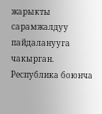жарыкты сарамжалдуу пайдаланууга чакырган.
Республика боюнча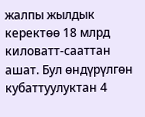жалпы жылдык керектөө 18 млрд киловатт-сааттан ашат. Бул өндүрүлгөн кубаттуулуктан 4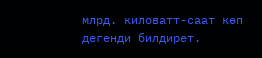млрд. киловатт-саат көп дегенди билдирет.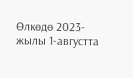Өлкөдө 2023-жылы 1-августта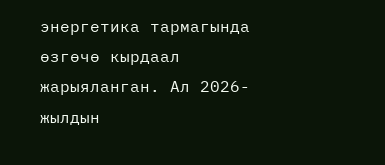энергетика тармагында өзгөчө кырдаал жарыяланган. Ал 2026-жылдын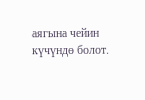аягына чейин күчүндө болот.